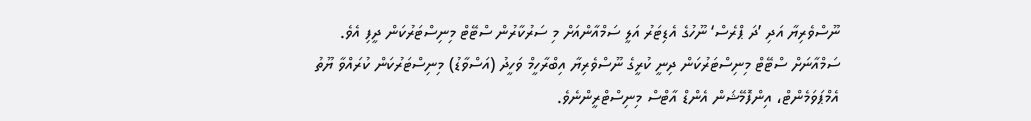ނޫސްވެރިޔާ އަދި ’ދަ ޕްރެސް‘ ނޫހުގެ އެޑިޓަރު އަލީ ސަމްއާންއަށް މި ސަރުކާރުން ސްޓޭޓް މިނިސްޓަރުކަން ދީފި އެވެ.
ސަމްއާނަށް ސްޓޭޓް މިނިސްޓަރުކަން ދިނީ ކުރީގެ ނޫސްވެރިޔާ އިބްރާހީމް ވަހީދު (އަސްވާޑު) މިނިސްޓަރުކަން ކުރައްވާ ޔޫތު އެމްޕަވަމެންޓް، އިންފޮމޭޝަން އެންޑް އާޓްސް މިނިސްޓްރީންނެވެ.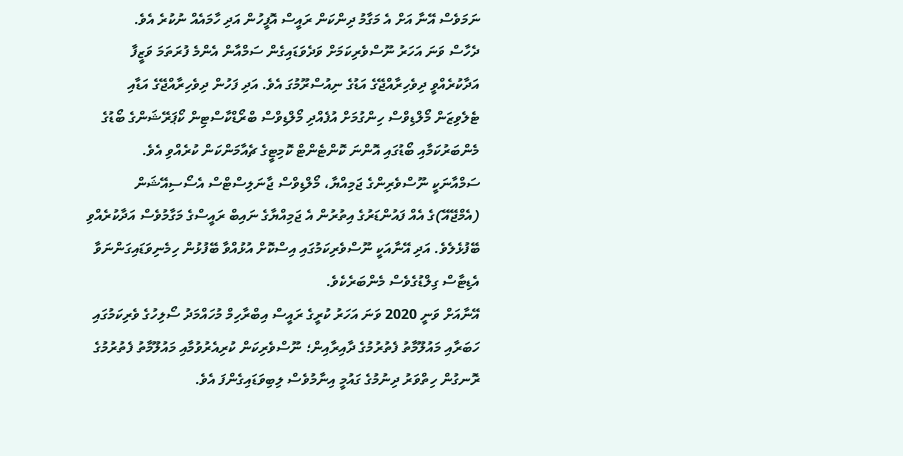ނަމަވެސް އޭނާ އަށް އެ މަގާމު ދިންކަން ރައީސް އޮފީހުން އަދި ހާމައެއް ނުކުރެ އެވެ.
ދެހާސް ވަނަ އަހަރު ނޫސްވެރިކަމަށް ވަދެވަޑައިގެން ސަމްއާން އެންމެ ފުރަތަމަ ވަޒީފާ އަދާކުރެއްވީ ދިވެހިރާއްޖޭގެ އަޑުގެ ނިއުސްރޫމުގަ އެވެ. އަދި ފަހުން ދިވެހިރާއްޖޭގެ އަޑާއި ޓެލެވިޒަން މޯލްޑިވްސް ހިންގުމަށް އުފެއްދި މޯލްޑިވްސް ބްރޯޑްކާސްޓިން ކޯޕަރޭޝަންގެ ބޯޑުގެ މެންބަރުކަމާއި ބޯޑުގައި އޮންނަ ކޮންޓެންޓް ކޮމިޓީގެ ޗެއާމަންކަން ކުރެއްވި އެވެ.
ސަމްއާނަކީ ނޫސްވެރިންގެ ޖަމިއްޔާ، މޯލްޑިވްސް ޖާނަލިސްޓްސް އެސޯސިއޭޝަން (އެމްޖޭއޭ)ގެ އެއް ފައުންޑަރުގެ އިތުރުން އެ ޖަމިއްޔާގެ ނައިބް ރައީސްގެ މަގާމުވެސް އަދާކުރެއްވި ބޭފުޅެލެވެ. އަދި އޭނާއަކީ ނޫސްވެރިކަމުގައި އިސްކޮށް އުޅުއްވާ ބޭފުޅުން ހިމެނިވަޑައިގަންނަވާ އެޑިޓާސް ގިލްޑުގެވެސް މެންބަރެކެވެ.
އޭނާއަށް ވަނީ 2020 ވަނަ އަހަރު ކުރީގެ ރައީސް އިބްރާހިމް މުހައްމަދު ސޯލިހުގެ ވެރިކަމުގައި ހަބަރާއި މައުލޫމާތު ފެތުރުމުގެ ދާއިރާއިން؛ ނޫސްވެރިކަން ކުރިއެރުވުމާއި މައުލޫމާތު ފެތުރުމުގެ ރޮނގުން ހިތްވަރު ދިނުމުގެ ގައުމީ އިނާމުވެސް ލިބިވަޑައިގެންފަ އެވެ.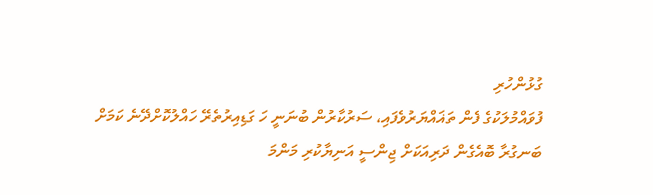ގުޅުންހުރި
ފުވައްމުލަކުގެ ފެން ތަޣައްޔަރުވެފައި، ސަރުކާރުން ބުނަނީ ހަ ގަޑިއިރުތެރޭ ހައްލުކޮށްދޭނެ ކަމަށް
ބަނގުރާ ބޮއެގެން ދަރިއަކަށް ޖިންސީ އަނިޔާކުރި މަންމަ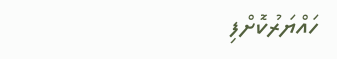ހައްޔަރުކޮށްފި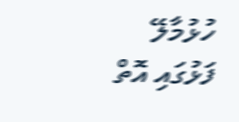ހުޅުމާލޭ ފަޅުގައި އޮތް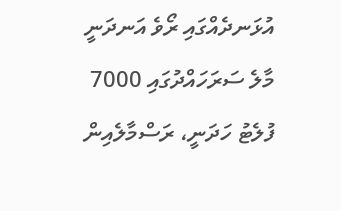އުޅަނދެއްގައި ރޯވެ އަނދަނީ
މާލެ ސަރަހައްދުގައި 7000 ފުލެޓު ހަދަނީ، ރަސްމާލެއިން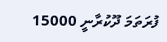ފުރަތަމަ ދޫކުރާނީ 15000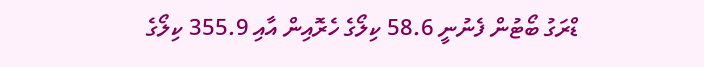ޑްރަގު ބޯޓުން ފެނުނީ 58.6 ކިލޯގެ ހެރޮއިން އާއި 355.9 ކިލޯގެ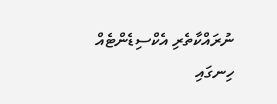ނުރައްކާތެރި އެކްސިޑެންޓެއް ހިނގައި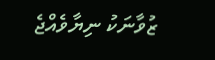ޒުވާނަކު ނިޔާވެއްޖެ